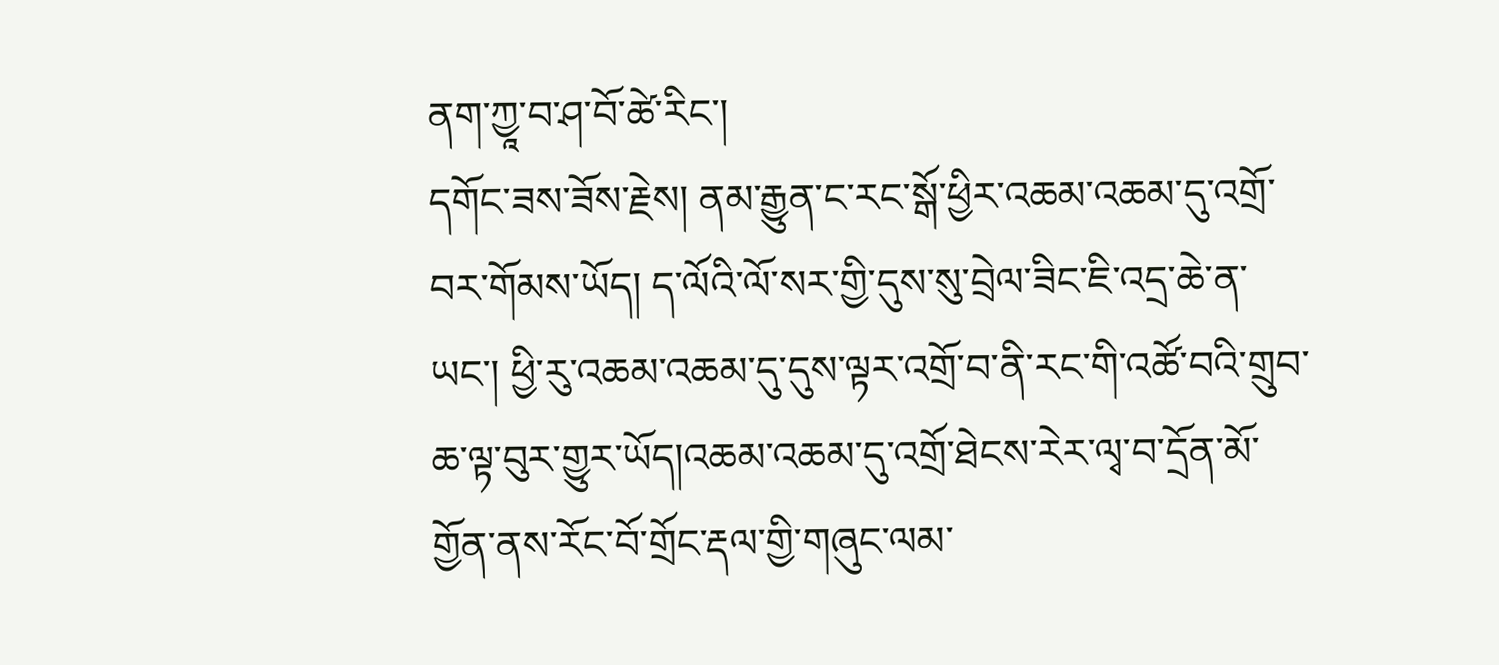ནག་ཀྱཱ་བ་ཤ་བོ་ཚེ་རིང་།
དགོང་ཟས་ཟོས་རྗེས། ནམ་རྒྱུན་ང་རང་སྒོ་ཕྱིར་འཆམ་འཆམ་དུ་འགྲོ་བར་གོམས་ཡོད། ད་ལོའི་ལོ་སར་གྱི་དུས་སུ་བྲེལ་ཟིང་ཇི་འདྲ་ཆེ་ན་ཡང་། ཕྱི་རུ་འཆམ་འཆམ་དུ་དུས་ལྟར་འགྲོ་བ་ནི་རང་གི་འཚོ་བའི་གྲུབ་ཆ་ལྟ་བུར་གྱུར་ཡོད།འཆམ་འཆམ་དུ་འགྲོ་ཐེངས་རེར་ལྭ་བ་དྲོན་མོ་གྱོན་ནས་རོང་བོ་གྲོང་རྡལ་གྱི་གཞུང་ལམ་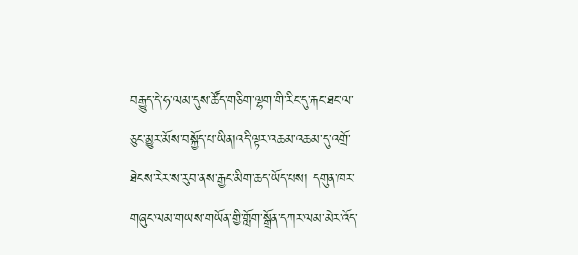བརྒྱུད་དེ་ཧ་ལམ་དུས་ཚོད་གཅིག་ལྷག་གི་རིང་དུ་རྐང་ཐང་ལ་ཅུང་མྱུར་མོས་བསྐྱོད་པ་ཡིན།འདི་ལྟར་འཆམ་འཆམ་དུ་འགྲོ་ཐེངས་རེར་ས་རུབ་ནས་རྒྱང་མིག་ཆད་ཡོད་པས། དགུན་ཁར་གཞུང་ལམ་གཡས་གཡོན་གྱི་གློག་སྒྲོན་དཀར་ལམ་མེར་འོད་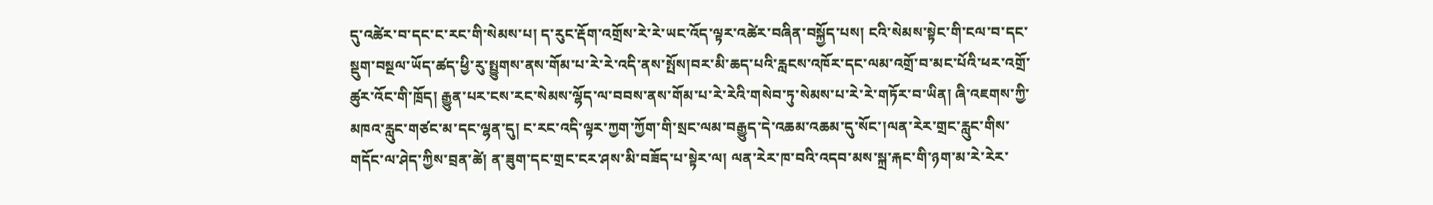དུ་འཚེར་བ་དང་ང་རང་གི་སེམས་པ། ད་རུང་རྡོག་འགྲོས་རེ་རེ་ཡང་འོད་ལྟར་འཚེར་བཞིན་བསྐྱོད་པས། ངའི་སེམས་སྟེང་གི་ངལ་བ་དང་སྡུག་བསྔལ་ཡོད་ཚད་ཕྱི་རུ་སྤྱུགས་ནས་གོམ་པ་རེ་རེ་འདི་ནས་སྤོས།བར་མི་ཆད་པའི་རླངས་འཁོར་དང་ལམ་འགྲོ་བ་མང་པོའི་ཕར་འགྲོ་ཚུར་འོང་གི་ཁྲོད། རྒྱུན་པར་ངས་རང་སེམས་ལྷོད་ལ་བབས་ནས་གོམ་པ་རེ་རེའི་གསེབ་ཏུ་སེམས་པ་རེ་རེ་གཏོར་བ་ཡིན། ཞི་འཇགས་ཀྱི་མཁའ་རླུང་གཙང་མ་དང་ལྷན་དུ། ང་རང་འདི་ལྟར་ཀྱག་ཀྱོག་གི་སྲང་ལམ་བརྒྱུད་དེ་འཆམ་འཆམ་དུ་སོང་།ལན་རེར་གྲང་རླུང་གིས་གདོང་ལ་ཤེད་ཀྱིས་བྲན་ཚེ། ན་ཟུག་དང་གྲང་ངར་ཤས་མི་བཟོད་པ་སྟེར་ལ། ལན་རེར་ཁ་བའི་འདབ་མས་སྐྲ་རྐང་གི་ཉག་མ་རེ་རེར་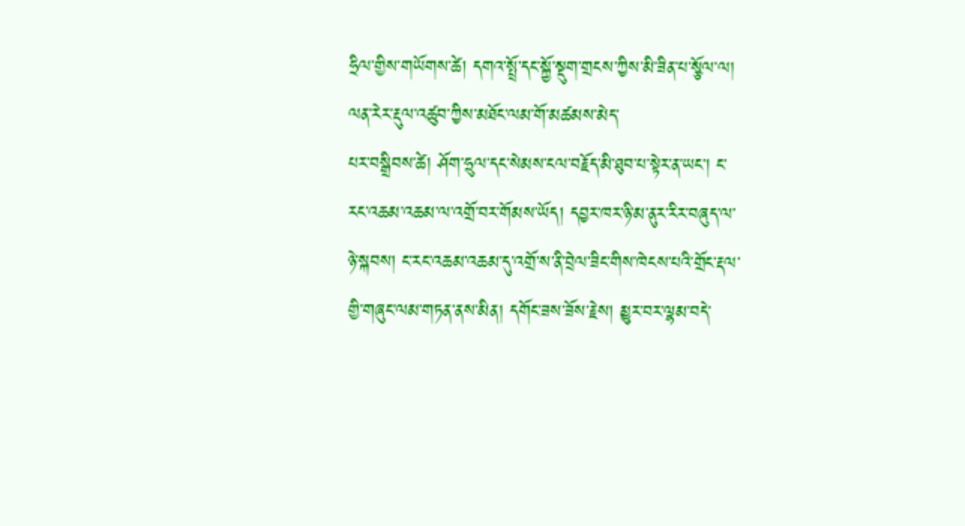ཧྲིལ་གྱིས་གཡོགས་ཚེ། དགའ་སྤྲོ་དང་སྐྱོ་སྡུག་གྲངས་ཀྱིས་མི་ཟིན་པ་སྩོལ་ལ། ལན་རེར་རྡུལ་འཚུབ་ཀྱིས་མཐོང་ལམ་གོ་མཚམས་མེད་
པར་བསྒྲིབས་ཚེ། ཤོག་ཧྲུལ་དང་སེམས་ངལ་བརྗོད་མི་ཐུབ་པ་སྟེར་ན་ཡང་། ང་རང་འཆམ་འཆམ་ལ་འགྲོ་བར་གོམས་ཡོད། དབྱར་ཁར་ཉི་མ་ནུར་རིར་བཞུད་ལ་ཉེ་སྐབས། ང་རང་འཆམ་འཆམ་དུ་འགྲོ་ས་ནི་བྲེལ་ཟིང་གིས་ཁེངས་པའི་གྲོང་རྡལ་གྱི་གཞུང་ལམ་གཏན་ནས་མིན། དགོང་ཟས་ཟོས་རྗེས། མྱུར་བར་ལྷམ་བདེ་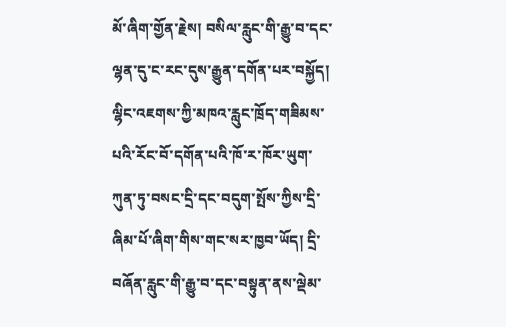མོ་ཞིག་གྱོན་རྗེས། བསིལ་རླུང་གི་རྒྱུ་བ་དང་ལྷན་དུ་ང་རང་དུས་རྒྱུན་དགོན་པར་བསྐྱོད། ལྷིང་འཇགས་ཀྱི་མཁའ་རླུང་ཁྲོད་གཟིམས་པའི་རོང་བོ་དགོན་པའི་ཁོ་ར་ཁོར་ཡུག་ཀུན་ཏུ་བསང་དྲི་དང་བདུག་སྤོས་ཀྱིས་དྲི་ཞིམ་པོ་ཞིག་གིས་གང་སར་ཁྱབ་ཡོད། དྲི་བཞོན་རླུང་གི་རྒྱུ་བ་དང་བསྟུན་ནས་ལྡེམ་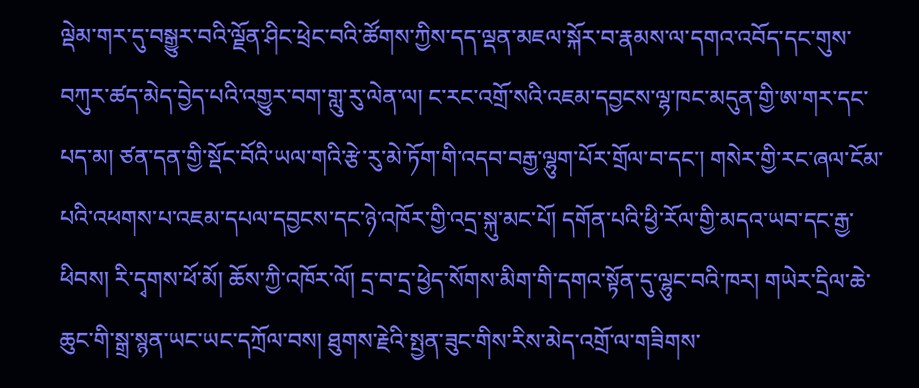ལྡེམ་གར་དུ་བསྒྱུར་བའི་ལྗོན་ཤིང་ཕྲེང་བའི་ཚོགས་ཀྱིས་དད་ལྡན་མཇལ་སྐོར་བ་རྣམས་ལ་དགའ་འབོད་དང་གུས་བཀུར་ཚད་མེད་བྱེད་པའི་འགྱུར་བག་གླུ་རུ་ལེན་ལ། ང་རང་འགྲོ་སའི་འཇམ་དབྱངས་ལྷ་ཁང་མདུན་གྱི་ཨ་གར་དང་པད་མ། ཙན་དན་གྱི་སྡོང་བོའི་ཡལ་གའི་རྩེ་རུ་མེ་ཏོག་གི་འདབ་བརྒྱ་ལྷུག་པོར་གྲོལ་བ་དང་། གསེར་གྱི་རང་ཞལ་ངོམ་པའི་འཕགས་པ་འཇམ་དཔལ་དབྱངས་དང་ཉེ་འཁོར་གྱི་འདྲ་སྐུ་མང་པོ། དགོན་པའི་ཕྱི་རོལ་གྱི་མདའ་ཡབ་དང་རྒྱ་ཕིབས། རི་དྭགས་ཕོ་མོ། ཆོས་ཀྱི་འཁོར་ལོ། དྲ་བ་དྲ་ཕྱེད་སོགས་མིག་གི་དགའ་སྟོན་དུ་ལྷུང་བའི་ཁར། གཡེར་དྲིལ་ཆེ་ཆུང་གི་སྒྲ་སྙན་ཡང་ཡང་དཀྲོལ་བས། ཐུགས་རྗེའི་སྤྱན་ཟུང་གིས་རིས་མེད་འགྲོ་ལ་གཟིགས་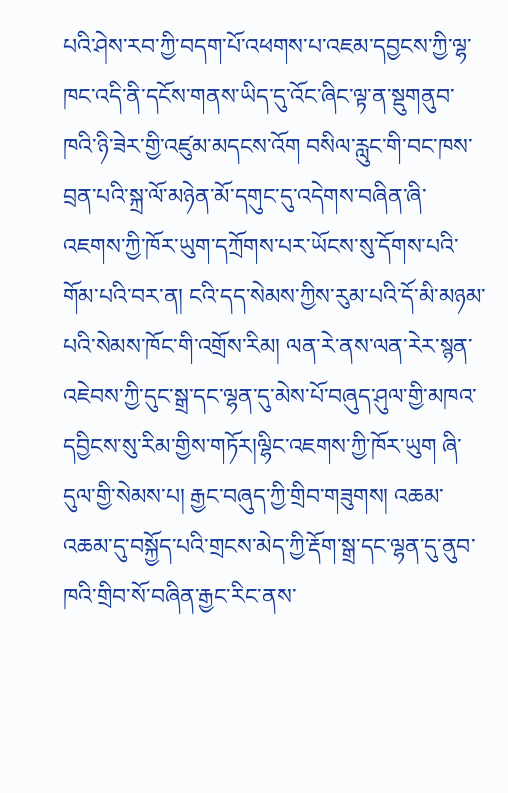པའི་ཤེས་རབ་ཀྱི་བདག་པོ་འཕགས་པ་འཇམ་དབྱངས་ཀྱི་ལྷ་ཁང་འདི་ནི་དངོས་གནས་ཡིད་དུ་འོང་ཞིང་ལྟ་ན་སྡུགནུབ་ཁའི་ཉི་ཟེར་གྱི་འཛུམ་མདངས་འོག བསིལ་རླུང་གི་བང་ཁས་བྲན་པའི་སྐྲ་ལོ་མཉེན་མོ་དགུང་དུ་འདེགས་བཞིན་ཞི་འཇགས་ཀྱི་ཁོར་ཡུག་དཀྲོགས་པར་ཡོངས་སུ་དོགས་པའི་གོམ་པའི་བར་ན། ངའི་དད་སེམས་ཀྱིས་རུམ་པའི་དོ་མི་མཉམ་པའི་སེམས་ཁོང་གི་འགྲོས་རིམ། ལན་རེ་ནས་ལན་རེར་སྙན་འཇེབས་ཀྱི་དུང་སྒྲ་དང་ལྷན་དུ་མེས་པོ་བཞུད་ཤུལ་གྱི་མཁའ་དབྱིངས་སུ་རིམ་གྱིས་གཏོར།ལྷིང་འཇགས་ཀྱི་ཁོར་ཡུག ཞི་དུལ་གྱི་སེམས་པ། རྒྱང་བཞུད་ཀྱི་གྲིབ་གཟུགས། འཆམ་འཆམ་དུ་བསྐྱོད་པའི་གྲངས་མེད་ཀྱི་རྡོག་སྒྲ་དང་ལྷན་དུ་ནུབ་ཁའི་གྲིབ་སོ་བཞིན་རྒྱང་རིང་ནས་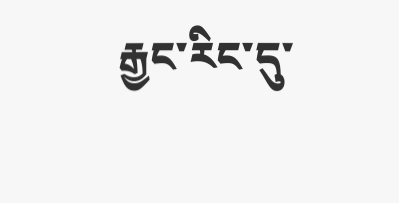རྒྱང་རིང་དུ་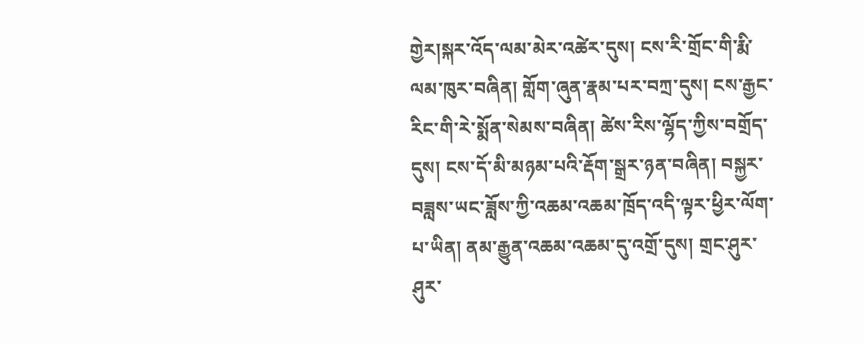གྱེར།སྐར་འོད་ལམ་མེར་འཚེར་དུས། ངས་རི་གྲོང་གི་རྨི་ལམ་ཁུར་བཞིན། གློག་ཞུན་རྣམ་པར་བཀྲ་དུས། ངས་རྒྱང་རིང་གི་རེ་སྨོན་སེམས་བཞིན། ཚེས་རིས་ལྷོད་ཀྱིས་བགྲོད་དུས། ངས་དོ་མི་མཉམ་པའི་རྡོག་སྒྲར་ཉན་བཞིན། བསྐྱར་བཟླས་ཡང་ཟློས་ཀྱི་འཆམ་འཆམ་ཁྲོད་འདི་ལྟར་ཕྱིར་ལོག་པ་ཡིན། ནམ་རྒྱུན་འཆམ་འཆམ་དུ་འགྲོ་དུས། གྲང་ཤུར་ཤུར་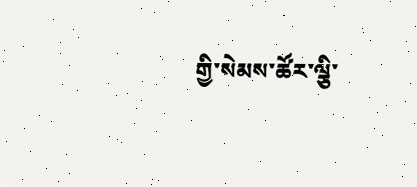གྱི་སེམས་ཚོར་ལྕི་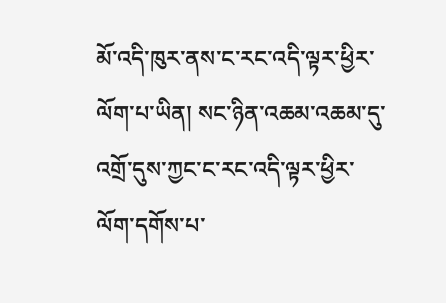མོ་འདི་ཁུར་ནས་ང་རང་འདི་ལྟར་ཕྱིར་ལོག་པ་ཡིན། སང་ཉིན་འཆམ་འཆམ་དུ་འགྲོ་དུས་ཀྱང་ང་རང་འདི་ལྟར་ཕྱིར་ལོག་དགོས་པ་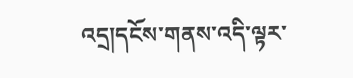འདྲ།དངོས་གནས་འདི་ལྟར་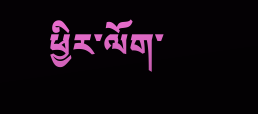ཕྱིར་ལོག་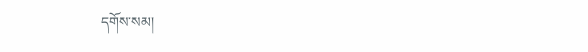དགོས་སམ།